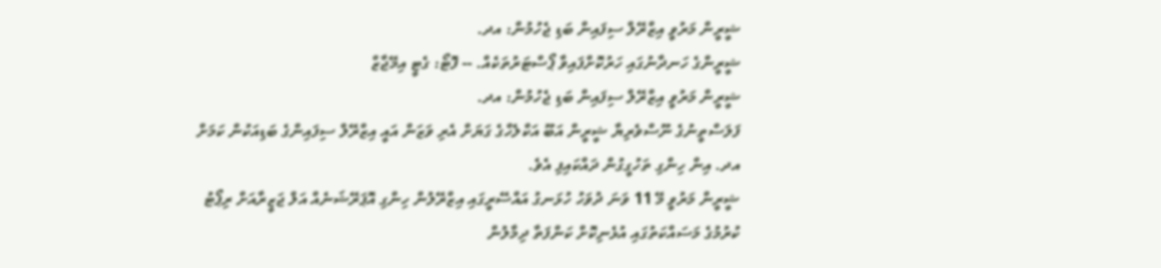ޝީރީން މަރުވީ އިޒްރޭލް ސިފައިން ބަޑި ޖެހުމުން: އދ.
ޝީރީންގެ ހަނދާނުގައި ހަރުކޮށްފައިވާ ޕޯސްޓަރުތަކެއް. -- ފޮޓޯ: ގެޓީ އިމޭޖާޒް
ޝީރީން މަރުވީ އިޒްރޭލް ސިފައިން ބަޑި ޖެހުމުން: އދ.
ފަލަސްތީނުގެ ނޫސްވެރިޔާ ޝީރީން އަބޫ އަކްލެހްގެ ގަޔަށް އެރި ވަޒަން އައީ އިޒްރޭލް ސިފައިންގެ ބަޑިއަކުން ކަމަށް އދ. އިން ހިންގި ތަހުގީގުން ދައްކައިފި އެވެ.
ޝީރީން މަރުވީ މޭ 11 ވަނަ ދުވަހު ހުޅަނގު އައްސޭރީގައި އިޒްރޭލުން ހިންގި އޮޕަރޭޝަނެއް އަލް ޖަޒީރާއަށް ރިޕޯޓު ކުރުމުގެ މަސައްކަތުގައި އުޅެނިކޮށް ކަންފަތާ ދިމާލުން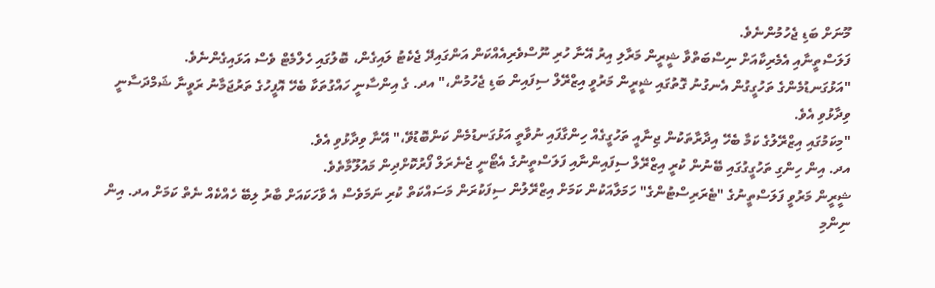މޫނަށް ބަޑި ޖެހުމުންނެވެ.
ފަލަސްތީނާއި އެމެރިކާއަށް ނިސްބަތްވާ ޝީރީން މަރާލި އިރު އޭނާ ހުރި ނޫސްވެރިއެއްކަން އަންގައިދޭ ޖެކެޓު ލައިގެން، ބޮލުގައި ހެލްމެޓް ވެސް އަޅައިގެންނެވެ.
"އަޅުގަނޑުމެންގެ ތަހުގީގުން އެނގުނު ގޮތުގައި ޝީރީން މަރުވީ އިޒްރޭލް ސިފައިން ބަޑި ޖެހުމުން،" އދ. ގެ އިންސާނީ ހައްގުތަކާ ބެހޭ އޮފީހުގެ ތަރުޖަމާނު ރަވީނާ ޝަމްދަސާނީ ވިދާޅުވި އެވެ.
"މިކަމުގައި އިޒްރޭލުގެ ކަމާ ބެހޭ އިދާރާތަކުން ޖިނާއީ ތަހުގީގެއް ހިންގާފައި ނުވާތީ އަޅުގަނޑުމެން ކަންބޮޑުވޭ،" އޭނާ ވިދާޅުވި އެވެ.
އދ. އިން ހިންގި ތަހުގީގުގައި ބޭނުން ކުރީ އިޒްރޭލް ސިފައިންނާއި ފަލަސްތީނުގެ އެޓޯނީ ޖެނެރަލް ފޯރުކޮށްދިން މައުލޫމާތެވެ.
ޝީރީން މަރުވީ ފަލަސްތީނުގެ "ޓެރަރިސްޓުންގެ" ހަމަލާއަކުން ކަމަށް އިޒްރޭލުން ސިފަކުރަން މަސައްކަތް ކުރި ނަމަވެސް އެ ވާހަކައަށް ބާރު ލިބޭ ހެއްކެއް ނެތް ކަމަށް އދ. އިން ނިންމި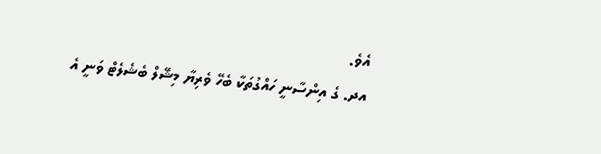އެވެ.
އދ. ގެ އިންސާނީ ހައްގުތަކާ ބެހޭ ވެރިޔާ މިޝޭލް ބެޝެލެޓް ވަނީ އެ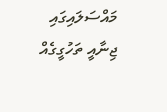މައްސަލައިގައި ޖިނާއީ ތަހުގީގެއް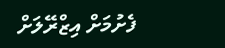ފެށުމަށް އިޒްރޭލަށް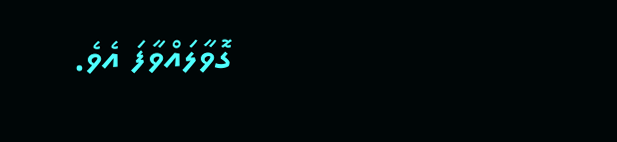ގޮވާލައްވާފަ އެވެ.